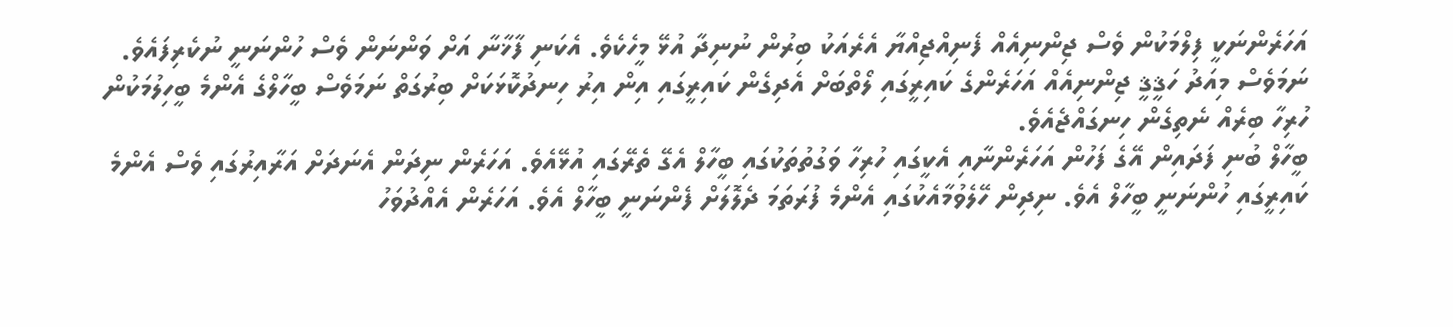އަހަރެންނަކީ ފިލްމަކުން ވެސް ޖިންނިއެއް ފެނިއްޖިއްޔާ އެރެއަކު ބިރުން ނުނިދާ އުޅޭ މީހެކެވެ. އެކަނި ފާޚާނާ އަށް ވަންނަން ވެސް ހުންނަނީ ނުކެރިފައެވެ. ނަމަވެސް މިއަދު ހަޤީޤީ ޖިންނިއެއް އަހަރެންގެ ކައިރީގައި ލޯތްބަށް އެދިގެން ކައިރީގައި އިން އިރު ހިނދުކޮޅަކަށް ބިރުގަތް ނަމަވެސް ބީހާލްގެ އެންމެ ބީހިލުމަކުން ހުރިހާ ބިރެއް ނެތިގެން ހިނގައްޖެއެވެ.
ބީހާލް ބުނި ފަދައިން އޭގެ ފަހުން އަހަރެންނާއި އެކީގައި ހުރިހާ ވަގުތުތަކުގައި ބީހާލް އެގޭ ތެރޭގައި އުޅޭއެވެ. އަހަރެން ނިދަން އެނަދަށް އަރާއިރުގައި ވެސް އެންމެ ކައިރީގައި ހުންނަނީ ބީހާލް އެވެ. ނިދިން ހޭލެވުމާއެކުގައި އެންމެ ފުރަތަމަ ދެލޮލަށް ފެންނަނީ ބީހާލް އެވެ. އަހަރެން އެއްދުވަހު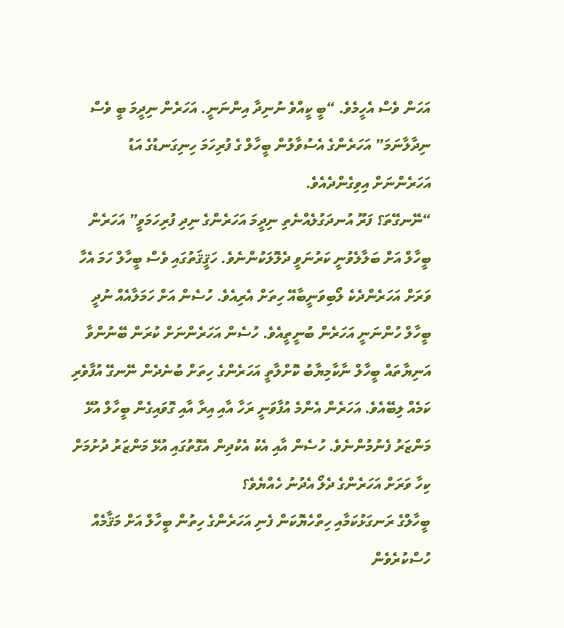އަހަން ވެސް އެހީމެވެ. “ބީ ކީއްވެ ނުނިދާ އިންނަނީ. އަހަރެން ނިދީމަ ބީ ވެސް ނިދާލާނަމަ” އަހަރެންގެ އެސުވާލުން ބީހާލް ގެ ފުރިހަމަ ހިނިގަނޑުގެ އަޑު އަހަރެންނަށް އިވިގެންދެއެވެ.
“ނޭނގޭތަ؟ ފަރޫ އުނދަގުލެއްނެތި ނިދީމަ އަހަރެންގެ ނިދި ފުރިހަމަވީ” އަހަރެން ބީހާލް އަށް ބަލާލެވުނީ ކަރުނަވީ ދެލޮލަކުންނެވެ. ހަޤީޤަތުގައި ވެސް ބީހާލް ހަމަ އެހާ ވަރަށް އަހަރެންދެކެ ލޯބިވަނީބާއޭ ހިތަށް އެރިއެވެ. ހުސެން އަށް ހަމަލާއެއް ނުދީ ބީހާލް ހުންނަނީ އަހަރެން ބުނީތީއެވެ. ހުސެން އަހަރެންނަށް ކުރަން ބޭނުންވާ އަނިޔާތައް ބީހާލް ނާކާމިޔާބު ކޮށްލާތީ އަހަރެންގެ ހިތަށް ބުނެދެން ނޭނގޭ އުފާވެރި ކަމެއް ލިބޭއެވެ. އަހަރެން އެންމެ އުފާވަނީ ރަހާ އާއި އިރާ އާއި ގޮވައިގެން ބީހާލް އުޅޭ މަންޒަރު ފެނުމުންނެވެ. ހުސެން އާއި އެކު އެކުދިން އެގޮތުގައި އުޅޭ މަންޒަރު ދުށުމަށް ކިހާ ވަރަށް އަހަރެންގެ ދެލޯ އެދުނު ހެއްޔެވެ؟
ބީހާލްގެ ރަނގަޅުކަމާއި ހިތްހެޔޮކަން ފެނި އަހަރެންގެ ހިތުން ބީހާލް އަށް މަޤާމެއް ހުސްކުރެވެން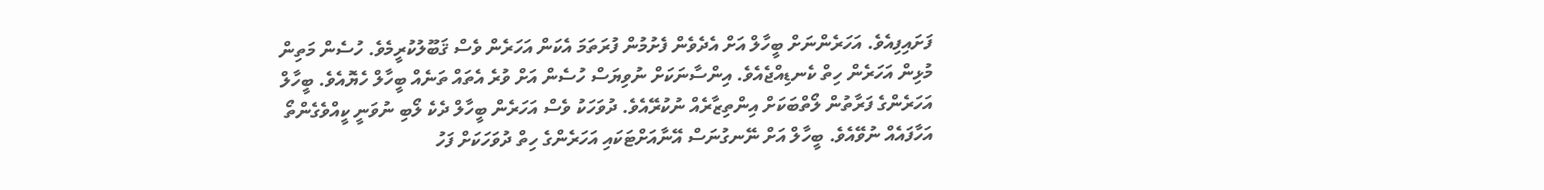ފަށައިފިއެވެ. އަހަރެންނަށް ބީހާލް އަށް އެދެވެން ފެށުމުން ފުރަތަމަ އެކަން އަހަރެން ވެސް ޤަބޫލުކުރީމެވެ. ހުސެން މަތިން މުޅިން އަހަރެން ހިތް ކެނޑިއްޖެއެވެ. އިންސާނަކަށް ނުވިޔަސް ހުސެން އަށް ވުރެ އެތައް ތަނެއް ބީހާލް ހެޔޮއެވެ. ބީހާލް އަހަރެންގެ ފަރާތުން ލޯތްބަކަށް އިންތިޒާރެއް ނުކުރޭއެވެ. ދުވަހަކު ވެސް އަހަރެން ބީހާލް ދެކެ ލޯބި ނުވަނީ ކީއްވެގެންތޯ އަހާފައެއް ނުވޭއެވެ. ބީހާލް އަށް ނޭނގުނަސް އޭނާއަށްޓަކައި އަހަރެންގެ ހިތް ދުވަހަކަށް ފަހު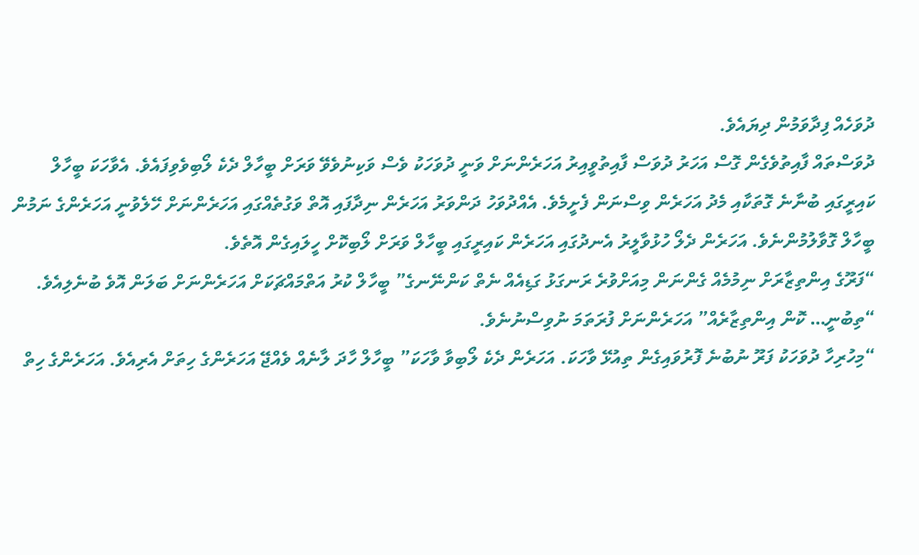ދުވަހެއް ފިދާވަމުން ދިޔައެވެ.
ދުވަސްތައް ފާއިތުވެގެން ގޮސް އަހަރު ދުވަސް ފާއިތުވީއިރު އަހަރެންނަށް ވަނީ ދުވަހަކު ވެސް ވަކިނުވެވޭ ވަރަށް ބީހާލް ދެކެ ލޯބިވެވިފައެވެ. އެވާހަކަ ބީހާލް ކައިރީގައި ބުނާނެ ގޮތަކާއި މެދު އަހަރެން ވިސްނަން ފެށީމެވެ. އެއްދުވަހު ދަންވަރު އަހަރެން ނިދާފައި އޮތް ވަގުތެއްގައި އަހަރެންނަށް ހޭލެވުނީ އަހަރެންގެ ނަމުން ބީހާލް ގޮވާލުމުންނެވެ. އަހަރެން ދެލޯ ހުޅުވާލީރު އެނދުގައި އަހަރެން ކައިރީގައި ބީހާލް ވަރަށް ލޯބިކޮށް ހީލައިގެން އޮތެވެ.
“ފަރޫގެ އިންތިޒާރަށް ނިމުމެއް ގެންނަން މިއަށްވުރެ ރަނގަޅު ގަޑިއެއް ނެތް ކަންނޭނގެ” ބީހާލް ކުރު އަތްމައްޗަކަށް އަހަރެންނަށް ބަލަން އޮވެ ބުނެލިއެވެ.
“ތިބުނީ… ކޮން އިންތިޒާރެއް” އަހަރެންނަށް ފުރަތަމަ ނުވިސްނުނެވެ.
“މިހުރިހާ ދުވަހަކު ފަރޫ ނުބުނެ ފޮރުވައިގެން ތިއުޅޭ ވާހަކަ. އަހަރެން ދެކެ ލޯބިވާ ވާހަކަ” ބީހާލް ހާދަ ލާނެއް ވެއްޖޭ އަހަރެންގެ ހިތަށް އެރިއެވެ. އަހަރެންގެ ހިތް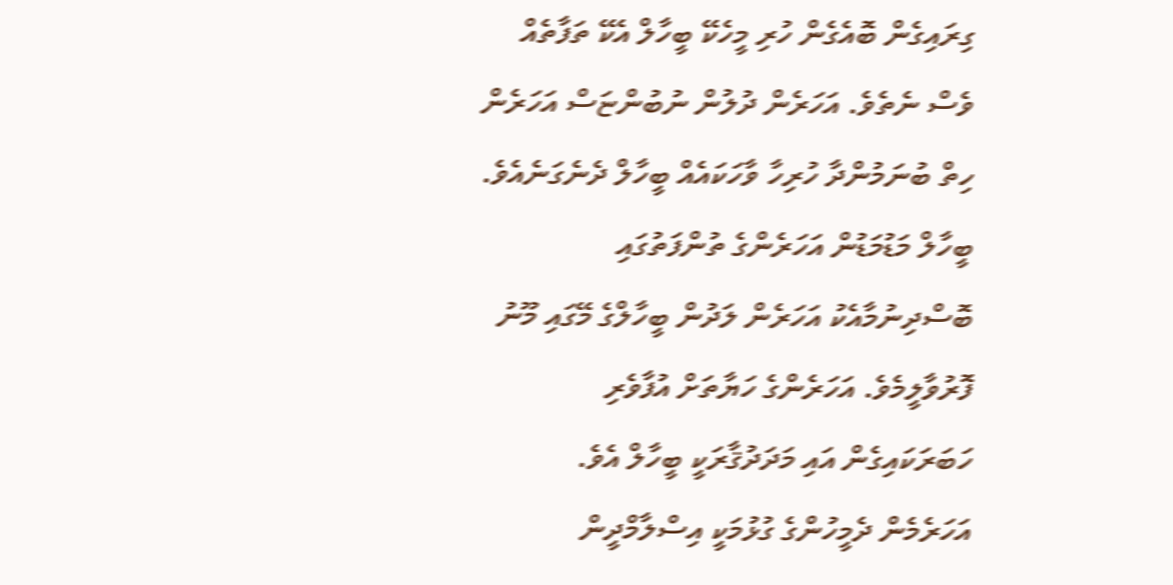ގިރައިގެން ބޮއެގެން ހުރި މީހެކޭ ބީހާލް އެކޭ ތަފާތެއް ވެސް ނެތެވެ. އަހަރެން ދުލުން ނުބުންޏަސް އަހަރެން ހިތް ބުނަމުންދާ ހުރިހާ ވާހަކައެއް ބީހާލް ދެނެގަނެއެވެ. ބީހާލް މަޑުމަޑުން އަހަރެންގެ ތުންފަތުގައި ބޮސްދިނުމާއެކު އަހަރެން ލަދުން ބީހާލްގެ މޭގައި މޫނު ފޮރުވާލީމެވެ. އަހަރެންގެ ހަޔާތަށް އުފާވެރި ހަބަރަކައިގެން އައި މަދަދުޤާރަކީ ބީހާލް އެވެ.
އަހަރެމެން ދެމީހުންގެ ގުޅުމަކީ އިސްލާމްދީން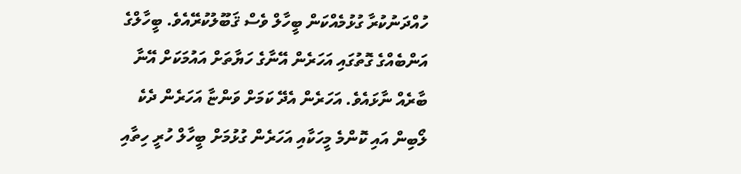ހުއްދަނުކުރާ ގުޅުމެއްކަން ބީހާލް ވެސް ޤަބޫލުކުރޭއެވެ. ބީހާލްގެ އަންބެއްގެ ގޮތުގައި އަހަރެން އޭނާގެ ހަޔާތަށް އައުމަކަށް އޭނާ ބާރެއް ނާޅައެވެ. އަހަރެން އެދޭ ކަމަށް ވަންޏާ އަހަރެން ދެކެ ލޯބިން އައި ކޮންމެ މީހަކާއި އަހަރެން ގުޅުމަށް ބީހާލް ހުރީ ހިތާއި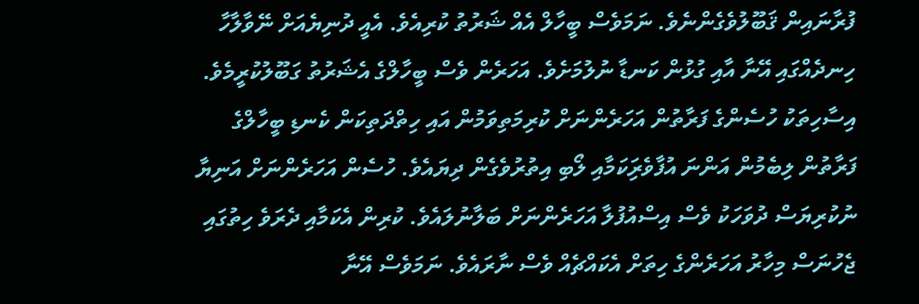ފުރާނައިން ޤަބޫލުވެގެންނެވެ. ނަމަވެސް ބީހާލް އެއް ޝަރުތު ކުރިއެވެ. އެއީ ދުނިޔެއަށް ނޭވާލާހާ ހިނދެއްގައި އޭނާ އާއި ގުޅުން ކަނޑާ ނުލުމަށެވެ. އަހަރެން ވެސް ބީހާލްގެ އެޝަރުތު ގަބޫލުކުރީމެވެ.
އިސާހިތަކު ހުސެންގެ ފަރާތުން އަހަރެންނަށް ކުރިމަތިވަމުން އައި ހިތްދަތިކަން ކެނޑި ބީހާލްގެ ފަރާތުން ލިބެމުން އަންނަ އުފާވެރިަކަމާއި ލޯބި އިތުރުވެގެން ދިޔައެވެ. ހުސެން އަހަރެންނަށް އަނިޔާ ނުކުރިޔަސް ދުވަހަކު ވެސް އިސްއުފުލާ އަހަރެންނަށް ބަލާނުލައެވެ. ކުރިން އެކަމާއި ދެރަވެ ހިތުގައި ޖެހުނަސް މިހާރު އަހަރެންގެ ހިތަށް އެކައްޗެއް ވެސް ނާރައެވެ. ނަމަވެސް އޭނާ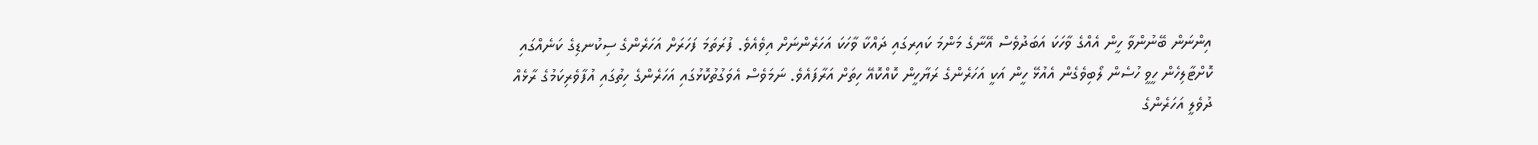އިންނަން ބޭނުންވާ ހީން އެއްގެ ވާހަކަ އަބަދުވެސް އޭނާގެ މަންމަ ކައިރގައި ދައްކާ ވާހަކަ އަހަރެންނަށް އިވެއެވެ. ފުރަތަމަ ފަހަރަށް އަހަރެންގެ ސިކުނޑިގެ ކަނެއްގައި ކޮށްޓާލިހެން ހީވީ ހުސެން ލޯބިވެގެން އެއުޅޭ ހީން އަކީ އަހަރެންގެ ރަޔާހީން ކޮއްކޮއޭ ހިތަށް އަރާފައެވެ. ނަމަވެސް އެވަގުތުކޮޅުގައި އަހަރެންގެ ހިތުގައި އުފާވެރިކަމުގެ ރާޅެއް ދުވެލީ އަހަރެންގެ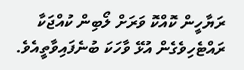ރަޔާހީން ކޮއްކޮ ވަރަށް ލޯބިން ކުއްޖަކާ ރައްޓެހިވެގެން އުޅޭ ވާހަކަ ބުނެފައިވާތީއެވެ.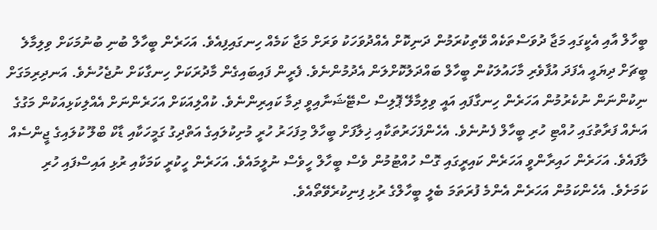ބީހާލް އާއި އެކީގައި މަޖާ ދުވަސްތަކެއް ވޭތިކުރަމުން ދަނިކޮށް އެއްދުވަހަކު ވަރަށް މަޖާ ކަމެއް ހިނގައިފިއެވެ. އަހަރެން ބީހާލް ބުނި ބުނުމަކަށް ވިލިމާލެ ބީޗަށް ދިޔައީ އެފަދަ އުފާވެރި މާހައުލަކުން ބީހާލް ބައްދަލުކޮށްލަން އެދުމުންނެވެ. ފެރީން ފައިބައިގެން މާދުރަކަށް ހިނގާކަށް ނުޖެހުނެވެ. އަނދިރިމަގަށް ނިކުންނަން ނުކެރުމުން އަހަރެން ހިނގާފައި އައީ ވިލިމާލޭ ޕޮލިސް ސްޓޭޝަނާއިވީ ދިމާ ކައިރިންނެވެ. ކުއްލިއަކަށް އަހަރެންނަށް އެއްލިކަޅިއަކުން މަގުގެ އަނެއް ފަރާތުގައި ހުއްޓި ހުރި ބީހާލް ފެނުނެވެ. އެހެންފަހަރުތަކާއި ޚިލާފަށް ބީހާލް މިފަހަރު ހުރީ މުށިކުލައިގެ އަތްދިގު ގަމީހަކާއި ޑާކް ބްލޫ ކުލައިގެ ޖީންސެއް ލާފައެވެ. އަހަރެން ހައިރާންވީ އަހަރެން ކައިރީގައި ގޮސް ހުއްޓުމުން ވެސް ބީހާލް ހީވެސް ނުލީމައެވެ. އަހަރެން ހީކުރީ ކަމަކާއި ރުޅި އައިސްފައި ހުރި ކަމަށެވެ. އެހެންކަމުން އަހަރެން އެންމެ ފުރަތަމަ ބެލީ ބީހާލްގެ ރުޅި ފިނިކުރެވޭތޯއެވެ.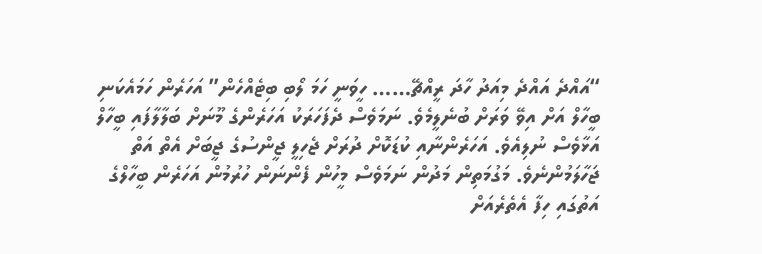“އައްދެ އައްދެ މިއަދު ހާދަ ރީއްޗޭ…… ހީވަނީ ހަމަ ލޯބި ބިޓެއްހެން” އަހަރެން ހަމައެކަނި ބީހާލް އަށް އިވޭ ވަރަށް ބުނެލީމެވެ. ނަމަވެސް ދެފަހަރަކު އަހަރެންގެ މޫނަށް ބަލާލާފައި ބީހާލް އަޅާވެސް ނުލިއެވެ. އަހަރެންނާއި ކުޑަކޮށް ދުރަށް ޖެހިލީ ޖީންސުގެ ޖީބަށް އެތް އަތް ޖަހާލަމުންނެވެ. މަގުމަތިން މަދުން ނަމަވެސް މީހުން ފެންނަން ހުރުމުން އަހަރެން ބީހާލްގެ އަތުގައި ހިފާ އެތެރެއަށް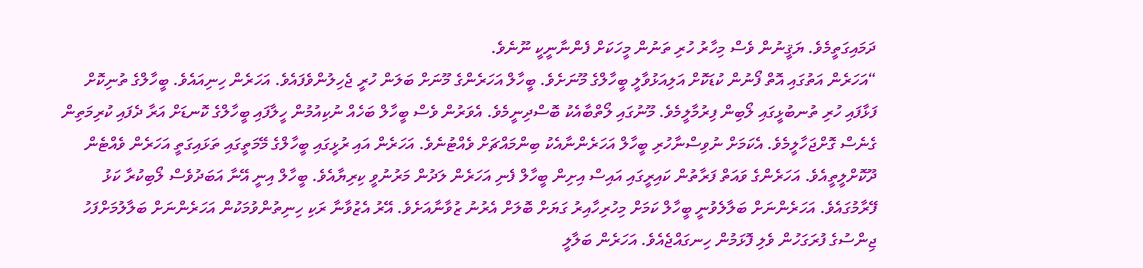ދަމައިގަތީމެވެ. ޔަޤީނުން ވެސް މިހާރު ހުރި ތަނުން މީހަކަށް ފެންނާނީކީ ނޫނެވެ.
“އަހަރެން އަތުގައި އޮތް ފޯނުން ކުޑަކޮށް އަލިއަޅުވާލީ ބީހާލްގެ މޫނަށެވެ. ބީހާލް އަހަރެންގެ މޫނަށް ބަލަން ހުރީ ޖެހިލުންވެފައެވެ. އަހަރެން ހިނިއައެވެ. ބީހާލްގެ ތުނިކޮށް ފަޅާފައި ހުރި ތުނބުޅީގައި ލޯބިން ފިރުމާލީމެވެ. މޫނުގައި ލޯތްބާއެކު ބޮސްދިނީމެވެ. އެވަރުން ވެސް ބީހާލް ބަހެއް ނުކިއުމުން ހީލާފައި ބީހާލްގެ ކޮނޑަށް އަރާ ދެފައި ކުރިމަތިން ގެނެސް ގޮށްޖަހާލީމެވެ. އެކަމަށް ނުވިސްނާހުރި ބީހާލް އަހަރެންނާއެކު ބިންމައްޗަށް ވެއްޓުނެވެ. އަހަރެން އައި ރުޅީގައި ބީހާލްގެ މޭމަތީގައި ތަޅައިގަތީ އަހަރެން ވެއްޓެން ދޫކޮށްލީތީއެވެ. އަހަރެންގެ ވައަތް ފަރާތުން ކައިރީގައި އައިސް އިށިން ބީހާލް ފެނި އަހަރެން ލަދުން މަރުނުވީ ކިރިޔާއެވެ. ބީހާލް އިނީ އޭނާ އަބަދުވެސް ލޯބިކުރާ ކަޅު ފޭރާމުގައެވެ. އަހަރެންނަށް ބަލާލެވުނީ ބީހާލް ކަމަށް މިހުރިހާއިރު ގަޔަށް ބޮލަށް އެރުނު ޒުވާނާއަށެވެ. އޭރު އެޒުވާނާ ރަކި ހިނިތުންވުމަކުން އަހަރެންނަށް ބަލާލުމަށްފަހު ޖިންސުގެ ފުރަގަހުން ވެލި ފޮޅަމުން ހިނގައްޖެއެވެ. އަހަރެން ބަލާލީ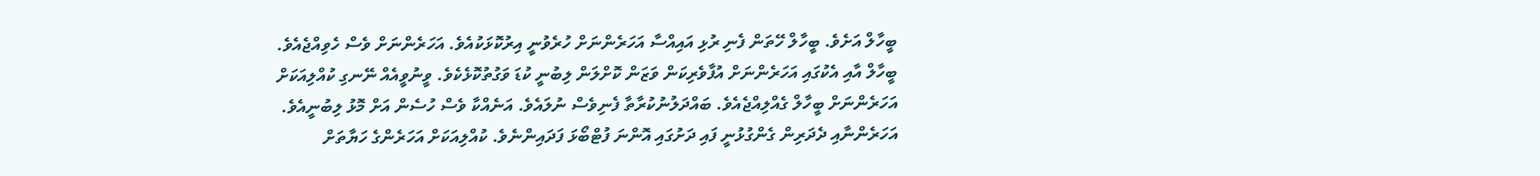ބީހާލް އަށެވެ. ބީހާލް ހޭތަން ފެނި ރުޅި އައިއްސާ އަހަރެންނަށް ހުރެވުނީ އިރުކޮޅަކުއެވެ. އަހަރެންނަށް ވެސް ހެވިއްޖެއެވެ.
ބީހާލް އާއި އެކުގައި އަހަރެންނަށް އުފާވެރިކަން ވަޒަން ކޮށްލަން ލިބުނީ ކުޑަ ވަގުތުކޮޅެކެވެ. ވީނުވީއެއް ނޭނގި ކުއްލިއަކަށް އަހަރެންނަށް ބީހާލް ގެއްލިއްޖެއެވެ. ބައްދަލުނުކުރާތާ ފެނިވެސް ނުލައެވެ. އަނެއްކާ ވެސް ހުސެން އަށް މޮޅު ލިބުނީއެވެ. އަހަރެންނާއި ދެދަރިން ގެންގުޅުނީ ފައި ދަށުގައި އޮންނަ ފުޓްބޯޅަ ފަދައިންނެވެ. ކުއްލިއަކަށް އަހަރެންގެ ހަޔާތަށް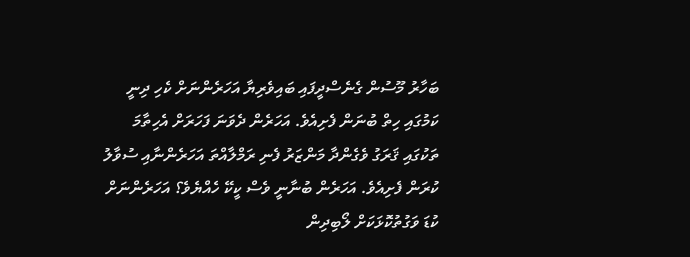ބަހާރު މޫސުން ގެނެސްދީފައި ބައިވެރިޔާ އަހަރެންނަށް ކެހި ދިނީ ކަމުގައި ހިތް ބުނަން ފެށިއެވެ. އަހަރެން ދެވަނަ ފަހަރަށް އެހިތާމަ ތަކުގައި ޤަރަގު ވެގެންދާ މަންޒަރު ފެނި ރަމްލާއްތަ އަހަރެންނާއި ސުވާލު ކުރަން ފެށިއެވެ. އަހަރެން ބުނާނީ ވެސް ކީކޭ ހެއްޔެވެ؟ އަހަރެންނަށް ކުޑަ ވަގުތުކޮޅަކަށް ލޯބިދިން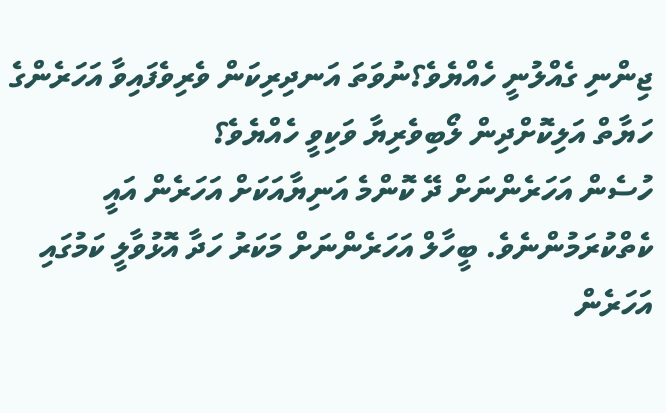ޖިންނި ގެއްލުނީ ހެއްޔެވެ؟ނުވަތަ އަނދިރިކަން ވެރިވެފައިވާ އަހަރެންގެ ހަޔާތް އަލިކޮށްދިން ލޯބިވެރިޔާ ވަކިވީ ހެއްޔެވެ؟
ހުސެން އަހަރެންނަށް ދޭ ކޮންމެ އަނިޔާއަކަށް އަހަރެން އައީ ކެތްކުރަމުންނެވެ. ބީހާލް އަހަރެންނަށް މަކަރު ހަދާ އޮޅުވާލީ ކަމުގައި އަހަރެން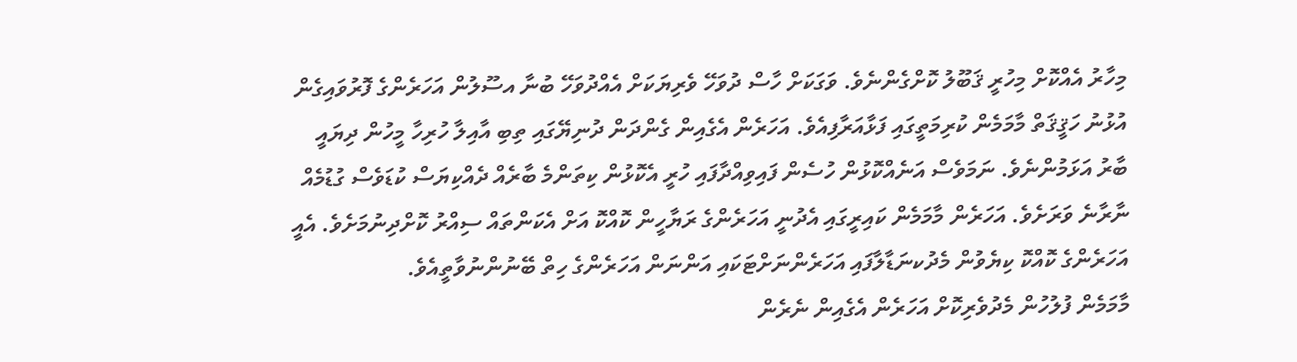މިހާރު އެއްކޮށް މިހުރީ ޤަބޫލު ކޮށްގެންނެވެ. ވަގަކަށް ހާސް ދުވަހޭ ވެރިޔަކަށް އެއްދުވަހޭ ބުނާ އސޫލުން އަހަރެންގެ ފޮރުވައިގެން އުޅުނު ހަޤީޤަތް މާމަމެން ކުރިމަތީގައި ފަޅާއަރާފިއެވެ. އަހަރެން އެގެއިން ގެންދަން ދުނިޔޭގައި ތިބި އާއިލާ ހުރިހާ މީހުން ދިޔައީ ބާރު އަޅަމުންނެވެ. ނަމަވެސް އަނެއްކޮޅުން ހުސެން ފައިވިއްދާފައި ހުރީ އެކޮޅުން ކިތަންމެ ބާރެއް ދެއްކިޔަސް ކުޑަވެސް ގުޑުމެއް ނާރާނެ ވަރަށެވެ. އަހަރެން މާމަމެން ކައިރީގައި އެދުނީ އަހަރެންގެ ރަޔާހީން ކޮއްކޮ އަށް އެކަންތައް ސިއްރު ކޮށްދިނުމަށެވެ. އެއީ އަހަރެންގެ ކޮއްކޮ ކިޔެވުން މެދުކނަޑާލާފައި އަހަރެންނަށްޓަކައި އަންނަން އަހަރެންގެ ހިތް ބޭނުންނުވާތީއެވެ.
މާމަމެން ފުލުހުން މެދުވެރިކޮށް އަހަރެން އެގެއިން ނެރެން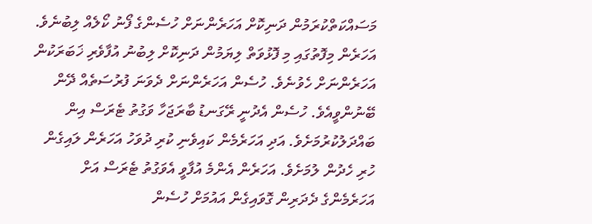މަސައްކަތްކުރަމުން ދަނިކޮށް އަހަރެންނަށް ހުސެންގެ ފޯނު ކޯލެއް ލިބުނެވެ. އަހަރެން މިފޮތުގައި މި ފޮޅުވަތް ލިޔަމުން ދަނިކޮށް ލިބުނު އުފާވެރި ޚަބަރަކުން އަހަރެންނަށް ހެވުނެވެ. ހުސެން އަހަރެންނަށް ދެވަނަ ފުރުސަތެއް ދޭން ބޭނުންވީއެވެ. ހުސެން އެދުނީ ރޭގަނޑު ބާރަޖަހާ ވަގުތު ޓެރަސް އިން ބައްދަލުކުރުމަށެވެ. އަދި އަހަރެމެން ކައިވެނި ކުރި ދުވަހު އަހަރެން ލައިގެން ހުރި ހެދުން ލުމަށެވެ. އަހަރެން އެންމެ އުފާވީ އެވަގުތު ޓެރަސް އަށް އަހަރެމެންގެ ދެދަރިން ގޮވައިގެން އައުމަށް ހުސެން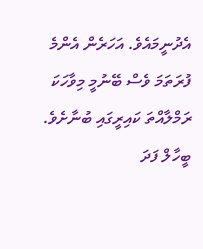އެދުނީމައެވެ. އަހަރެން އެންމެ ފުރަތަމަ ވެސް ބޭނުމީ މިވާހަކަ ރަމްލާއްތަ ކައިރީގައި ބުނާށެވެ. ބީހާލް ފަދަ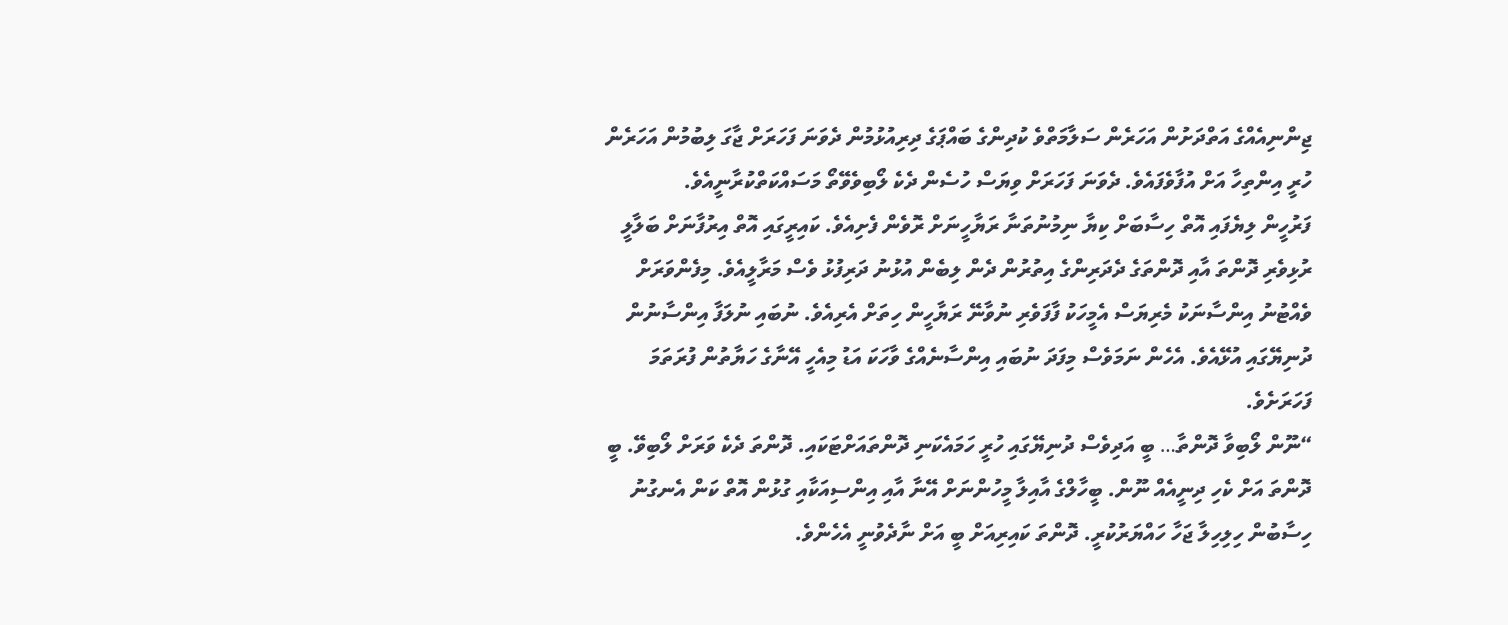ޖިންނިއެއްގެ އަތްދަށުން އަހަރެން ސަލާމަތްވެ ކުދިންގެ ބައްޕަގެ ދިރިއުޅުމުން ދެވަނަ ފަހަރަށް ޖާގަ ލިބުމުން އަހަރެން ހުރީ އިންތިހާ އަށް އުފާވެފައެވެ. ދެވަނަ ފަހަރަށް ވިޔަސް ހުސެން ދެކެ ލޯބިވެވޭތޯ މަސައްކަތްކުރާނީއެވެ.
ފަރުހީން ލިޔެފައި އޮތް ހިސާބަށް ކިޔާ ނިމުނުތަނާ ރަޔާހީނަށް ރޮވެން ފެށިއެވެ. ކައިރީގައި އޮތް އިރުފާނަށް ބަލާލީ ރުޅިވެރި ދޮންތަ އާއި ދޮންތަގެ ދެދަރިންގެ އިތުރުން ދެން ލިބެން އުޅުނު ދަރިފުޅު ވެސް މަރާލީއެވެ. މިފެންވަރަށް ވެއްޓުނު އިންސާނަކު މެރިޔަސް އެމީހަކު ފާފަވެރި ނުވާނޭ ރަޔާހީން ހިތަށް އެރިއެވެ. ނުބައި ނުލަފާ އިންސާނުން ދުނިޔޭގައި އުޅޭއެވެ. އެހެން ނަމަވެސް މިފަދަ ނުބައި އިންސާނެއްގެ ވާހަކަ އަޑު މިއެހީ އޭނާގެ ހަޔާތުން ފުރަތަމަ ފަހަރަށެވެ.
“ނޫން ލޯބިވާ ދޮންތާ… ބީ އަދިވެސް ދުނިޔޭގައި ހުރީ ހަމައެކަނި ދޮންތައަށްޓަކައި. ދޮންތަ ދެކެ ވަރަށް ލޯބިވޭ. ބީ ދޮންތަ އަށް ކެހި ދިނީއެއް ނޫން. ބީހާލްގެ އާއިލާ މީހުންނަށް އޭނާ އާއި އިންސިއަކާއި ގުޅުން އޮތް ކަން އެނގުނު ހިސާބުން ހިލިހިލާ ޖަހާ ހައްޔަރުކުރީ. ދޮންތަ ކައިރިއަށް ބީ އަށް ނާދެވުނީ އެހެންވެ.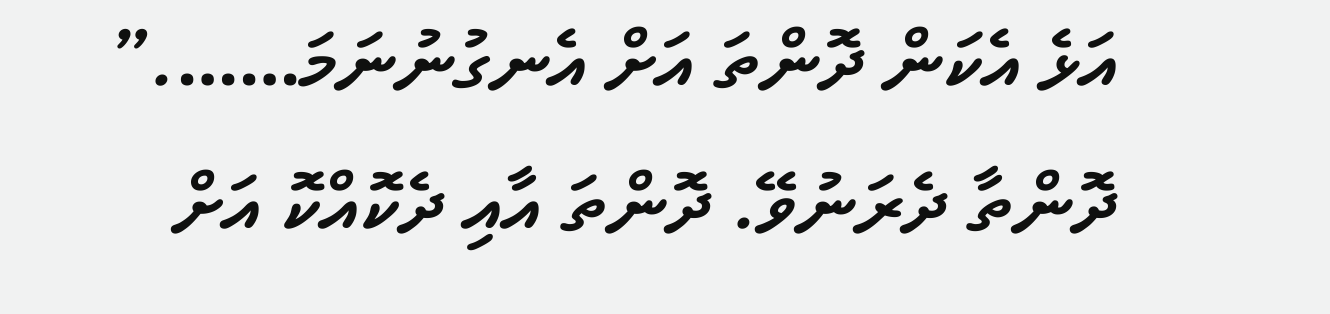އަޅެ އެކަން ދޮންތަ އަށް އެނގުނުނަމަ…….” ދޮންތާ ދެރަނުވޭ. ދޮންތަ އާއި ދެކޮއްކޮ އަށް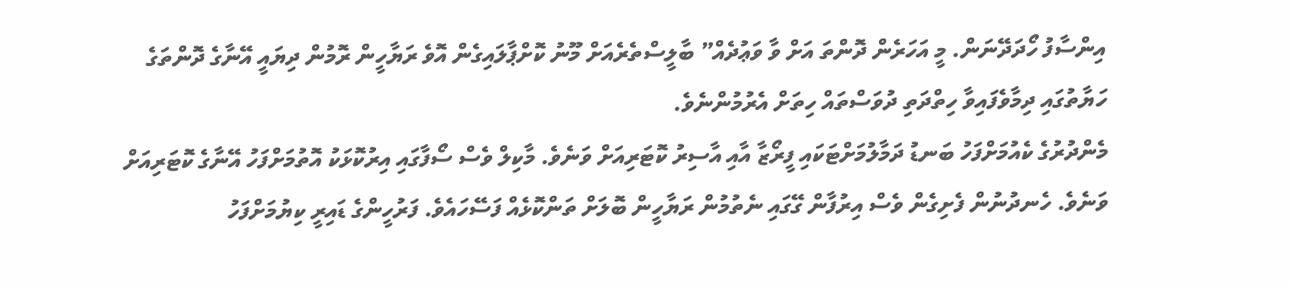އިންސާފު ހޯދަދޭނަން. މީ އަހަރެން ދޮންތަ އަށް ވާ ވަޢުދެއް” ބާލީސްތެރެއަށް މޫނު ކޮށްޕާލައިގެން އޮވެ ރަޔާހީން ރޮމުން ދިޔައީ އޭނާގެ ދޮންތަގެ ހަޔާތުގައި ދިމާވެފައިވާ ހިތްދަތި ދުވަސްތައް ހިތަށް އެރުމުންނެވެ.
މެންދުރުގެ ކެއުމަށްފަހު ބަނޑު ދަމާލުމަށްޓަކައި ފީރޯޒާ އާއި އާސިރު ކޮޓަރިއަށް ވަނެވެ. މާކިލް ވެސް ސޯފާގައި އިރުކޮޅަކު އޮތުމަށްފަހު އޭނާގެ ކޮޓަރިއަށް ވަނެވެ. ހެނދުނުން ފެށިގެން ވެސް އިރުފާން ގޭގައި ނެތުމުން ރަޔާހީން ބޮލަށް ތަންކޮޅެއް ފަސޭހައެވެ. ފަރުހީންގެ ޑައިރީ ކިޔުމަށްފަހު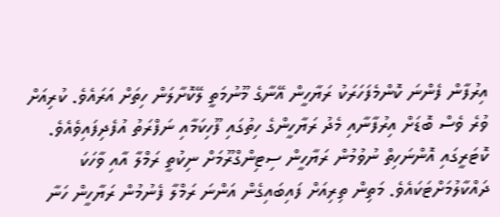އިރުފާން ފެންނަ ކޮންމެފަހަރަކު ރަޔާހީން އޭނާގެ މޫނުމަތީ ލޭކޮށާލަން ހިތަށް އަރައެވެ. ކުރިއަށް ވުރެ ވެސް ބޮޑަށް އިރުފާނާއި މެދު ރަޔާހީންގެ ހިތުގައި ފޫހިކަމާއި ނަފްރަތު އުފެދިފައިވެއެވެ.
ކޮޓަރީގައި އޮންނަހިތް ނުވުމުން ރަޔާހީން ސިޓިންގްރޫމަށް ނިކުތީ ރަމްލާ އާއި ވާހަކަ ދައްކާލުމަށްޓަކައެވެ. މަތިން ތިރިއަށް ފައިބައިގެން އަންނަ ރަމްލާ ފެނުމުން ރަޔާހީން ހަނާ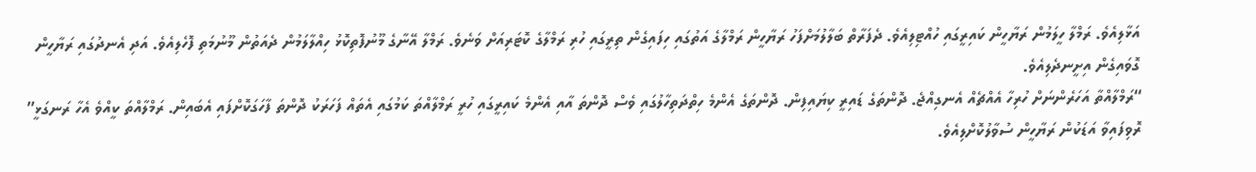އަޅާލިއެވެ. ރަމްލާ ހީލަމުން ރަޔާހީން ކައިރީގައި ހުއްޓިލިއެވެ. ދެފަރާތް ބަލާލުމަށްފަހު ރަޔާހީން ރަމްލާގެ އަތުގައި ހިފައިގެން ތިރީގައި ހުރި ރަމްލާގެ ކޮޓަރިއަށް ވަނެވެ. ރަމްލާ އޭނާގެ މޫނުފޮތިކޮޅު ހިއްލާލަމުން ދެއަތުން މޫނުމަތި ފޮހެލިއެވެ. އަދި އެނދުގައި ރަޔާހީން ގޮވައިގެން އިށީނދެލިއެވެ.
“ރަމްލާއްތާ އަހަރެންނަށް ހުރިހާ އެއްޗެއް އެނގިއްޖެ. ދޮންތަގެ ޑައިރީ ކިޔައިފިން. ދޮންތަގެ އެންމެ ހިތްދަތިހާލުގައި ވެސް ދޮންތަ އާއި އެންމެ ކައިރީގައި ހުރީ ރަމްލާއްތަ ކަމުގައި އެތައް ފަހަރަކު ދޮންތަ ފާހަގަކޮށްފައި އެބައިން. ރަމްލާއްތަ ކީއްވެ އެހާ ރަނގަޅީ” ރޮވިފައިވާ އަޑަކުން ރަޔާހީން ސުވާލުކޮށްލިއެވެ.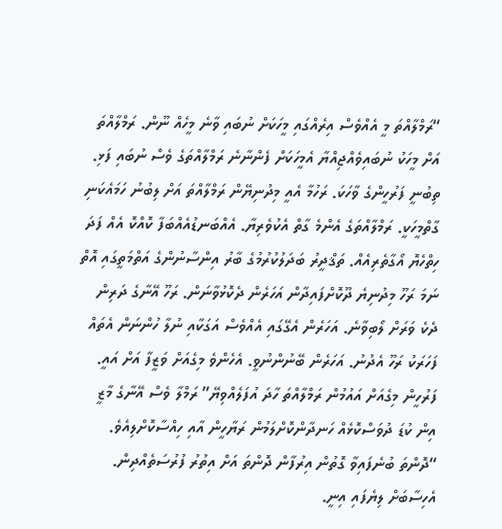“ރަމްލާއްތަ މީ އެއްވެސް އިރެއްގައި މީހަކަށް ނުބައި ވާނެ މީހެއް ނޫން. ރަމްލާއްތަ އަށް މީހަކު ނުބައިވެއްޖިއްޔާ އެމީހަކަށް ފެންނާނެ ރަމްލާއްތަގެ ވެސް ނުބައި ފަޅި. ތިބުނީ ފަރުހީންގެ ވާހަކަ. ރަހުމާ އެއީ މިދުނިޔޭން ރަމްލާއްތަ އަށް ލިބުނު ހަމައެކަނި ގާތްމީހަކީ. ރަމްލާއްތަގެ އެންމެ ގާތް އެކުވެރިޔާ. އެއްބަނޑުއެއްބަފާ ކޮއްކޮ އެއް ފަދަ ހިތްހެޔޮ އޯގާތެރިއެއް. ތަޤްދީރު ބަދަލުކުރުމުގެ ބާރު އިންސާނުންގެ އަތްމަތީގައި އޮތް ނަމަ ރަހޫ މިދުނިޔެ ދޫކޮށްފައިދާން އަހަރެން ދެކޮޅުވާނަން. ރަހޫ އޭނާގެ ދަރިން ދެކެ ވަރަށް ލޯބިވާނެ. އަހަރެން އެގޭގައި އެއްވެސް އަގަކާއި ނުލާ ހުންނަން އެތައް ފަހަރަކު ރަހޫ އެދުނު. އަހަރެން ބޭނުންނުވީ. އެހެންވެ މިގެއަށް ވަޒީފާ އަށް އައީ. ފަރުހީން މިގެއަށް އައުމުން ރަމްލާއްތަ ހާދަ އުފަލެއްވިޔޭ” ރަމްލާ ވެސް އޭނާގެ މާޒީ އިން ކުޑަ ދުވަސްކޮޅެއް ހަނދާންކޮށްލަމުން ރަޔާހީން އާއި ހިއްސާކޮށްލިއެވެ.
“ދޮންތަ ބުނެފައިވާ ގޮތުން އިރުފާން ދޮންތަ އަށް އިތުރު ފުރުސަތެއްދިން. އެހިސާބަށް ލިޔެފައި އިނީ.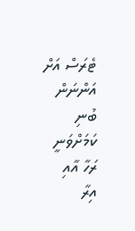ޓެރަސް އަށް އަންނަން ބުނި ކަމަށްވަނީ ރަހާ އާއި އިރާ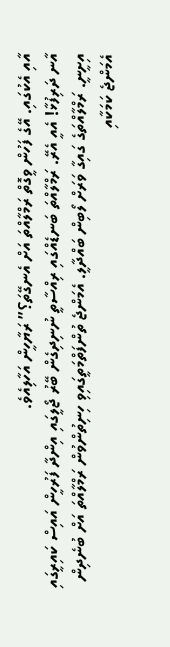އާއި އެކުގައި. އޭގެ ފަހުން ވީގޮތް ރަމްލާއްތަ އަށް އެނގޭތަ؟” ރަޔާހީން އަހާލިއެވެ.
އާނ ދަރިފުޅާ! އެއީ އެރޭ. ރަމްލާއްތަ ބަނޑެއްގައި ރިއްސާތީ ނުނިދިގެން ބޭރު ޖޯލީގައި އިންދާ ފަރުހީން އައިސް ކައިރީގައި އިށީނީ. ރަމްލާއްތަގެ ގައިގާ ވަރަށް ލޯބިން ބައްދާލީ. އެމަންޖެ ތުންފަތްމަތީގައިވި ހިނިތުންވުން ރަމްލާއްތަ އަށް ބުނެދިން އެމަންޖެ ކަމަކާއި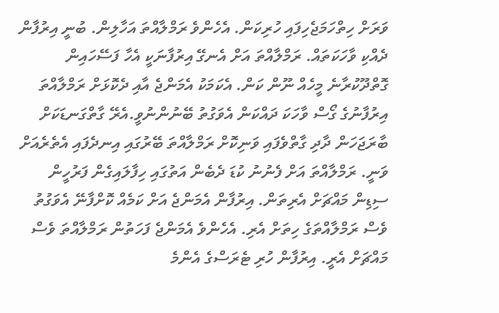ވަރަށް ހިތްހަމަޖެހިފައި ހުރިކަން. އެހެންވެ ރަމްލާއްތަ އަހާލިން. ބުނީ އިރުފާން ދެއްކި ވާހަކަތައް. ރަމްލާއްތަ އަށް އެނގޭ އިރުފާނަކީ އެހާ ފަސޭހައިން ގޮތްދޫކުރާނެ މީހެއް ނޫން ކަން. އެކަމަކު އެމަންޖެ އާއި ދެކޮޅަށް ރަމްލާއްތަ އިރުފާނުގެ ގޯސް ވާހަކަ ދައްކަން އެވަގުތު ބޭނުންނުވީ.އެރޭ ގާތްގަނޑަކަށް ބާރަޖަހަން ދާދި ގާތްވެފައި ވަނިކޮށް ރަމްލާއްތަ ބޭރުގައި އިނދެފައި އެތެރެއަށް ވަނީ. ރަމްލާއްތަ އަށް ފެނުނު ކުޑަ ދެބެން އަތުގައި ހިފާލައިގެން ފަރުހީން ސިޑިން މައްޗަށް އެރިތަން. އިރުފާން އެމަންޖެ އަށް ކަމެއް ކޮށްފާނޭ އެވަގުތު ވެސް ރަމްލާއްތަގެ ހިތަށް އެރި. އެހެންވެ އެމަންޖެ ފަހަތުން ރަމްލާއްތަ ވެސް މައްޗަށް އެރީ. އިރުފާން ހުރި ޓެރަސްގެ އެންމެ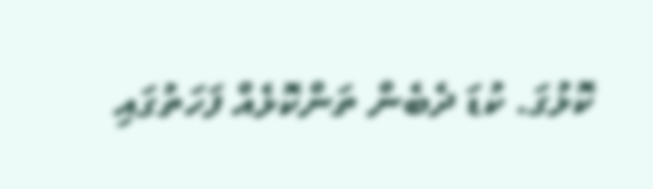ކޮޅުގަ. ކުޑަ ދެބެން ތަންކޮޅެއް ފަހަތުގައި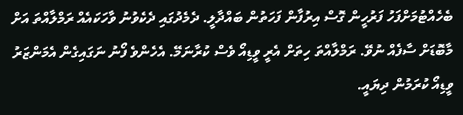ބެހެއްޓުމަށްފަހު ފަރުހީން ގޮސް އިރުފާން ފަހަތުން ބައްދާލީ. ދެމެދުގައި ދެކެވުނު ވާހަކައެއް ރަމްލާއްތަ އަށް މާބޮޑަށް ސާފެއް ނުވޭ. ރަމްލާއްތަ ހިތަށް އެރީ ވީޑިއޯ ވެސް ކުރާނަމޭ. އެހެންވެ ފޯނު ނަގައިގެން އެމަންޒަރު ވީޑިއޯ ކުރަމުން ދިޔައީ.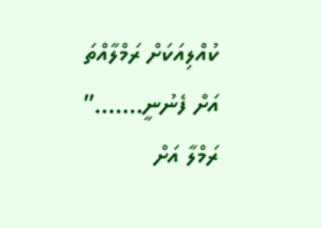ކުއްލިއަކަށް ރަމްލާއްތަ އަށް ފެނުނީ…….” ރަމްލާ އަށް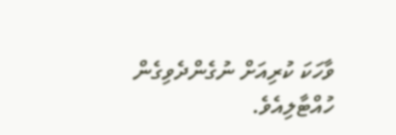ވާހަކަ ކުރިއަށް ނުގެންދެވިގެން ހުއްޓާލިއެވެ.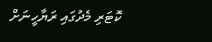ކޮޓަރި މެދުގައި ރަޔާހީނަށް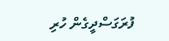ފުރަގަސްދީގެން ހުރި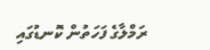ރަމްލާގެ ފަހަތުން ކޮނޑުގައި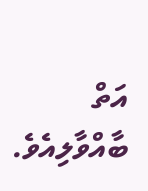އަތް ބާއްވާލިއެވެ.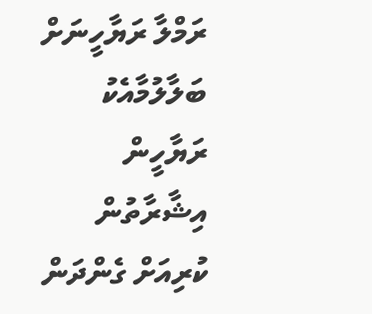ރަމްލާ ރަޔާހީނަށް ބަލާލުމާއެކު ރަޔާހީން އިޝާރާތުން ކުރިއަށް ގެންދަން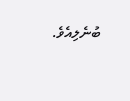ބުނެލިއެވެ.